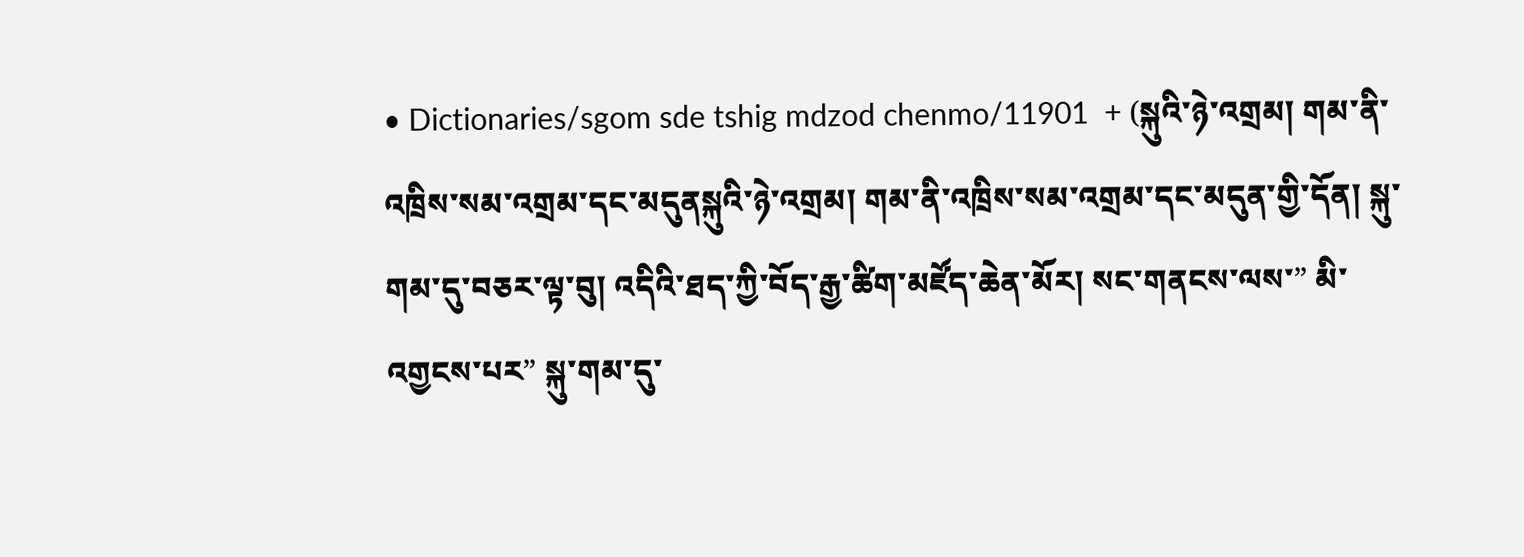• Dictionaries/sgom sde tshig mdzod chenmo/11901  + (སྐུའི་ཉེ་འགྲམ། གམ་ནི་འཁྲིས་སམ་འགྲམ་དང་མདུནསྐུའི་ཉེ་འགྲམ། གམ་ནི་འཁྲིས་སམ་འགྲམ་དང་མདུན་གྱི་དོན། སྐུ་གམ་དུ་བཅར་ལྟ་བུ། འདིའི་ཐད་ཀྱི་བོད་རྒྱ་ཚིག་མཛོད་ཆེན་མོར། སང་གནངས་ལས་” མི་འགྱངས་པར” སྐུ་གམ་དུ་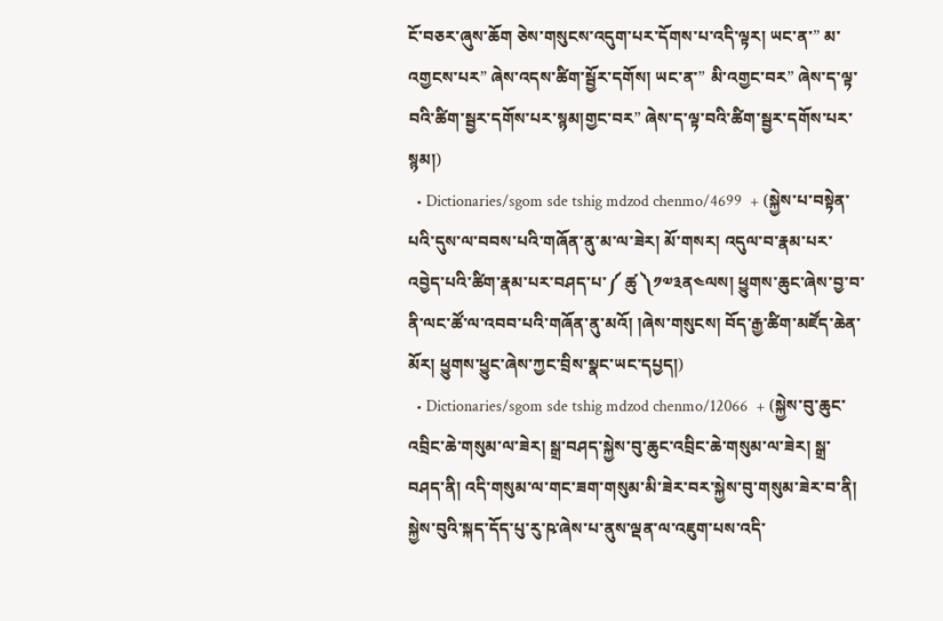ངོ་བཅར་ཞུས་ཆོག ཅེས་གསུངས་འདུག་པར་དོགས་པ་འདི་ལྟར། ཡང་ན་” མ་འགྱངས་པར” ཞེས་འདས་ཚིག་སྦྱོར་དགོས། ཡང་ན་” མི་འགྱང་བར” ཞེས་ད་ལྟ་བའི་ཚིག་སྦྱར་དགོས་པར་སྙམ།གྱང་བར” ཞེས་ད་ལྟ་བའི་ཚིག་སྦྱར་དགོས་པར་སྙམ།)
  • Dictionaries/sgom sde tshig mdzod chenmo/4699  + (སྐྱེས་པ་བསྟེན་པའི་དུས་ལ་བབས་པའི་གཞོན་ནུ་མ་ལ་ཟེར། མོ་གསར། འདུལ་བ་རྣམ་པར་འབྱེད་པའི་ཚིག་རྣམ་པར་བཤད་པ་༼ ཚུ ༽༡༧༣ན༤ལས། ཕྱུགས་ཆུང་ཞེས་བྱ་བ་ནི་ལང་ཚོ་ལ་འབབ་པའི་གཞོན་ནུ་མའོ། །ཞེས་གསུངས། བོད་རྒྱ་ཚིག་མཛོད་ཆེན་མོར། ཕྱུགས་ཕྱུང་ཞེས་ཀྱང་བྲིས་སྣང་ཡང་དཔྱད།)
  • Dictionaries/sgom sde tshig mdzod chenmo/12066  + (སྐྱེས་བུ་ཆུང་འབྲིང་ཆེ་གསུམ་ལ་ཟེར། སྒྲ་བཤད་སྐྱེས་བུ་ཆུང་འབྲིང་ཆེ་གསུམ་ལ་ཟེར། སྒྲ་བཤད་ནི། འདི་གསུམ་ལ་གང་ཟག་གསུམ་མི་ཟེར་བར་སྐྱེས་བུ་གསུམ་ཟེར་བ་ནི། སྐྱེས་བུའི་སྐད་དོད་པུ་རུ་ཥ་ཞེས་པ་ནུས་ལྡན་ལ་འཇུག་པས་འདི་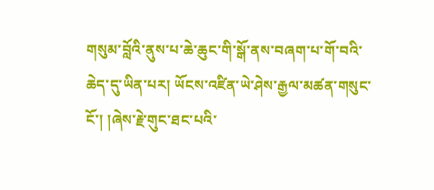གསུམ་བློའི་ནུས་པ་ཆེ་ཆུང་གི་སྒོ་ནས་བཞག་པ་གོ་བའི་ཆེད་དུ་ཡིན་པར། ཡོངས་འཛིན་ཡེ་ཤེས་རྒྱལ་མཚན་གསུང་ངོ་། །ཞེས་རྗེ་གུང་ཐང་པའི་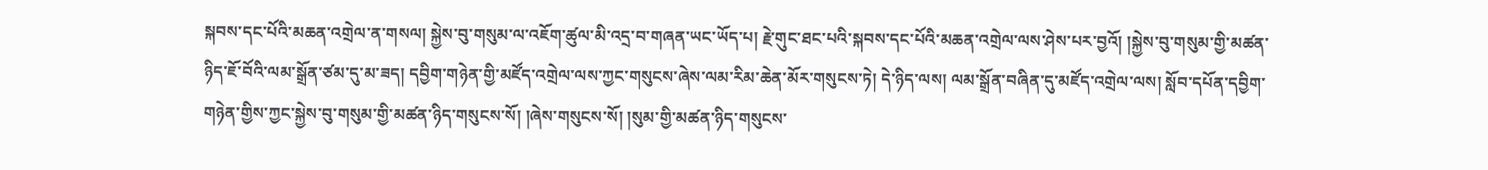སྐབས་དང་པོའི་མཆན་འགྲེལ་ན་གསལ། སྐྱེས་བུ་གསུམ་ལ་འཇོག་ཚུལ་མི་འདྲ་བ་གཞན་ཡང་ཡོད་པ། རྗེ་གུང་ཐང་པའི་སྐབས་དང་པོའི་མཆན་འགྲེལ་ལས་ཤེས་པར་བྱའོ། །སྐྱེས་བུ་གསུམ་གྱི་མཚན་ཉིད་ཇོ་བོའི་ལམ་སྒྲོན་ཙམ་དུ་མ་ཟད། དབྱིག་གཉེན་གྱི་མཛོད་འགྲེལ་ལས་ཀྱང་གསུངས་ཞེས་ལམ་རིམ་ཆེན་མོར་གསུངས་ཏེ། དེ་ཉིད་ལས། ལམ་སྒྲོན་བཞིན་དུ་མཛོད་འགྲེལ་ལས། སློབ་དཔོན་དབྱིག་གཉེན་གྱིས་ཀྱང་སྐྱེས་བུ་གསུམ་གྱི་མཚན་ཉིད་གསུངས་སོ། །ཞེས་གསུངས་སོ། །སུམ་གྱི་མཚན་ཉིད་གསུངས་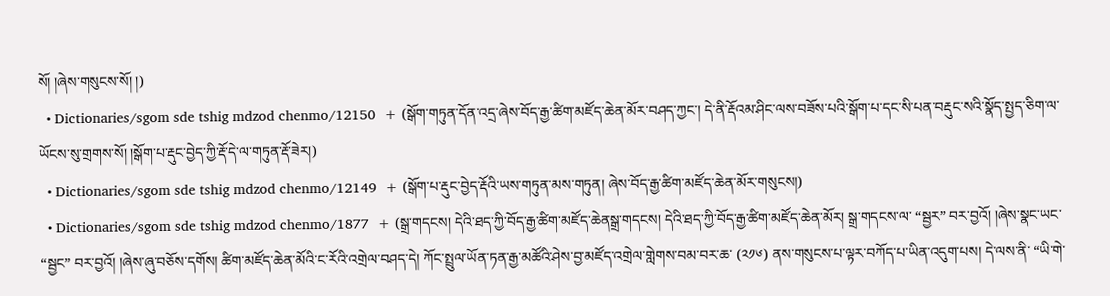སོ། །ཞེས་གསུངས་སོ། །)
  • Dictionaries/sgom sde tshig mdzod chenmo/12150  + (སྒོག་གཏུན་དོན་འདྲ་ཞེས་བོད་རྒྱ་ཚིག་མཛོད་ཆེན་མོར་བཤད་ཀྱང་། དེ་ནི་རྡོའམ་ཤིང་ལས་བཟོས་པའི་སྒོག་པ་དང་སི་པན་བརྡུང་སའི་སྣོད་སྤྱད་ཅིག་ལ་ཡོངས་སུ་གྲགས་སོ། །སྒོག་པ་རྡུང་བྱེད་ཀྱི་རྡོ་དེ་ལ་གཏུན་རྡོ་ཟེར།)
  • Dictionaries/sgom sde tshig mdzod chenmo/12149  + (སྒོག་པ་རྡུང་བྱེད་རྡོའི་ཡས་གཏུན་མས་གཏུན། ཞེས་བོད་རྒྱ་ཚིག་མཛོད་ཆེན་མོར་གསུངས།)
  • Dictionaries/sgom sde tshig mdzod chenmo/1877  + (སྒྲ་གདངས། དེའི་ཐད་ཀྱི་བོད་རྒྱ་ཚིག་མཛོད་ཆེནསྒྲ་གདངས། དེའི་ཐད་ཀྱི་བོད་རྒྱ་ཚིག་མཛོད་ཆེན་མོར། སྒྲ་གདངས་ལ་ “སྦྱར” བར་བྱའོ། །ཞེས་སྣང་ཡང་ “སྦྱང” བར་བྱའོ། །ཞེས་ཞུ་བཅོས་དགོས། ཚིག་མཛོད་ཆེན་མོའི་ང་རོའི་འགྲེལ་བཤད་དེ། ཀོང་སྤྲུལ་ཡོན་ཏན་རྒྱ་མཚོའི་ཤེས་བྱ་མཛོད་འགྲེལ་གླེགས་བམ་བར་ཆ་ (༢༡༦) ནས་གསུངས་པ་ལྟར་བཀོད་པ་ཡིན་འདུག་པས། དེ་ལས་ནི་ “ཡི་གེ་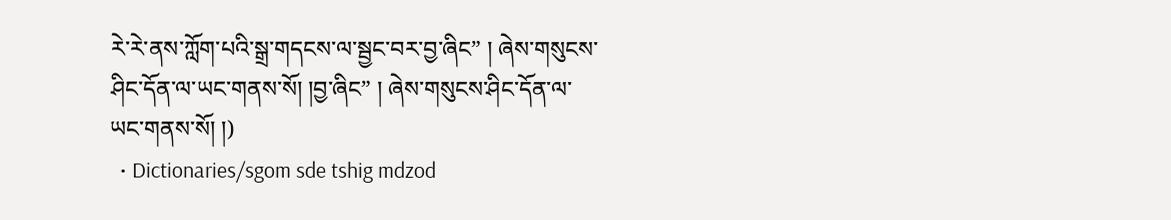རེ་རེ་ནས་ཀློག་པའི་སྒྲ་གདངས་ལ་སྦྱང་བར་བྱ་ཞིང” ། ཞེས་གསུངས་ཤིང་དོན་ལ་ཡང་གནས་སོ། །བྱ་ཞིང” ། ཞེས་གསུངས་ཤིང་དོན་ལ་ཡང་གནས་སོ། །)
  • Dictionaries/sgom sde tshig mdzod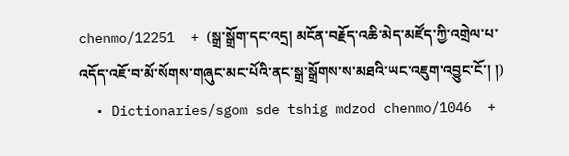chenmo/12251  + (སྒྲ་སྒྲོག་དང་འདྲ། མངོན་བརྗོད་འཆི་མེད་མཛོད་ཀྱི་འགྲེལ་པ་འདོད་འཇོ་བ་མོ་སོགས་གཞུང་མང་པོའི་ནང་སྒྲ་སྒྲོགས་ས་མཐའི་ཡང་འཇུག་འབྱུང་ངོ་། །)
  • Dictionaries/sgom sde tshig mdzod chenmo/1046  +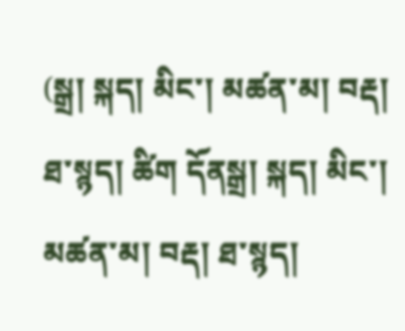(སྒྲ། སྐད། མིང་། མཚན་མ། བརྡ། ཐ་སྙད། ཚིག དོནསྒྲ། སྐད། མིང་། མཚན་མ། བརྡ། ཐ་སྙད།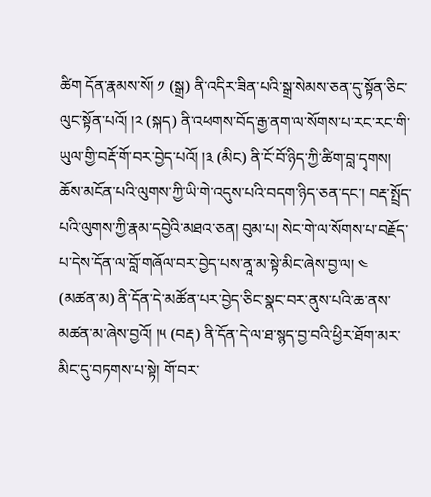ཚིག དོན་རྣམས་སོ། ༡ (སྒྲ) ནི་འདིར་ཟིན་པའི་སྒྲ་སེམས་ཅན་དུ་སྟོན་ཅིང་ལུང་སྟོན་པའོ། །༢ (སྐད) ནི་འཕགས་བོད་རྒྱ་ནག་ལ་སོགས་པ་རང་རང་གི་ཡུལ་གྱི་བརྡོ་གོ་བར་བྱེད་པའོ། །༣ (མིང) ནི་ངོ་བོ་ཉིད་ཀྱི་ཚིག་བླ་དྭགས། ཆོས་མངོན་པའི་ལུགས་ཀྱི་ཡི་གེ་འདུས་པའི་བདག་ཉིད་ཅན་དང་། བརྡ་སྤྲོད་པའི་ལུགས་ཀྱི་རྣམ་དབྱེའི་མཐའ་ཅན། བུམ་པ། སེང་གེ་ལ་སོགས་པ་བརྗོད་པ་དེས་དོན་ལ་བློ་གཞོལ་བར་བྱེད་པས་ནཱ་མ་སྟེ་མིང་ཞེས་བྱ་ལ། ༤ (མཚན་མ) ནི་དོན་དེ་མཚོན་པར་བྱེད་ཅིང་སྣང་བར་ནུས་པའི་ཆ་ནས་མཚན་མ་ཞེས་བྱའོ། །༥ (བརྡ) ནི་དོན་དེ་ལ་ཐ་སྙད་བྱ་བའི་ཕྱིར་ཐོག་མར་མིང་དུ་བཏགས་པ་སྟེ། གོ་བར་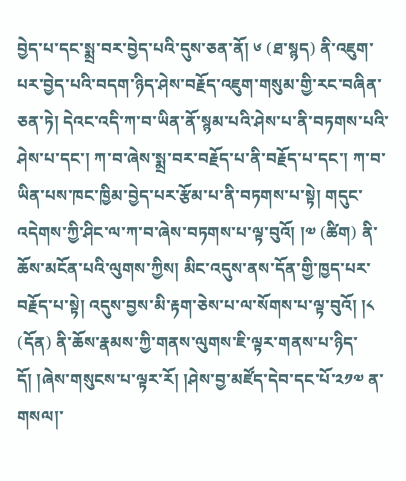བྱེད་པ་དང་སྨྲ་བར་བྱེད་པའི་དུས་ཅན་ནོ། ༦ (ཐ་སྙད) ནི་འཇུག་པར་བྱེད་པའི་བདག་ཉིད་ཤེས་བརྗོད་འཇུག་གསུམ་གྱི་རང་བཞིན་ཅན་ཏེ། དེའང་འདི་ཀ་བ་ཡིན་ནོ་སྙམ་པའི་ཤེས་པ་ནི་བཏགས་པའི་ཤེས་པ་དང་། ཀ་བ་ཞེས་སྨྲ་བར་བརྗོད་པ་ནི་བརྗོད་པ་དང་། ཀ་བ་ཡིན་པས་ཁང་ཁྱིམ་བྱེད་པར་རྩོམ་པ་ནི་བཏགས་པ་སྟེ། གདུང་འདེགས་ཀྱི་ཤིང་ལ་ཀ་བ་ཞེས་བཏགས་པ་ལྟ་བུའོ། །༧ (ཚིག) ནི་ཆོས་མངོན་པའི་ལུགས་ཀྱིས། མིང་འདུས་ནས་དོན་གྱི་ཁྱད་པར་བརྗོད་པ་སྟེ། འདུས་བྱས་མི་རྟག་ཅེས་པ་ལ་སོགས་པ་ལྟ་བུའོ། །༨ (དོན) ནི་ཆོས་རྣམས་ཀྱི་གནས་ལུགས་ཇི་ལྟར་གནས་པ་ཉིད་དོ། །ཞེས་གསུངས་པ་ལྟར་རོ། །ཤེས་བྱ་མཛོད་དེབ་དང་པོ་༢༡༧ ན་གསལ།་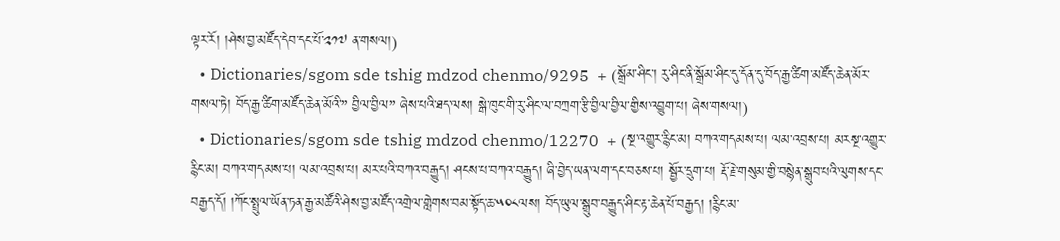ལྟར་རོ། །ཤེས་བྱ་མཛོད་དེབ་དང་པོ་༢༡༧ ན་གསལ།)
  • Dictionaries/sgom sde tshig mdzod chenmo/9295  + (སྒྲོམ་ཤིང་། རུ་ཤིང་ནི་སྒྲོམ་ཤིང་དུ་དོན་དུ་བོད་རྒྱ་ཚིག་མཛོད་ཆེན་མོར་གསལ་ཏེ། བོད་རྒྱ་ཚིག་མཛོད་ཆེན་མོའི་” བྱིལ་བྱིལ” ཞེས་པའི་ཐད་ལས། སྒེ་ཁུང་གི་རུ་ཤིང་ལ་བཀྲག་རྩི་བྱིལ་བྱིལ་གྱིས་འབྱུག་པ། ཞེས་གསལ།)
  • Dictionaries/sgom sde tshig mdzod chenmo/12270  + (སྔ་འགྱུར་རྙིང་མ། བཀའ་གདམས་པ། ལམ་འབྲས་པ། མརསྔ་འགྱུར་རྙིང་མ། བཀའ་གདམས་པ། ལམ་འབྲས་པ། མར་པའི་བཀའ་བརྒྱུད། ཤངས་པ་བཀའ་བརྒྱུད། ཞི་བྱེད་ཡན་ལག་དང་བཅས་པ། སྦྱོར་དྲུག་པ། རྡོ་རྗེ་གསུམ་གྱི་བསྙེན་སྒྲུབ་པའི་ལུགས་དང་བརྒྱད་དོ། །ཀོང་སྤྲུལ་ཡོན་ཏན་རྒྱ་མཚོའི་ཤེས་བྱ་མཛོད་འགྲེལ་གླེགས་བམ་སྟོད་ཆ་༥༠༨ལས། བོད་ཡུལ་སྒྲུབ་བརྒྱུད་ཤིང་རྟ་ཆེན་པོ་བརྒྱད། །རྙིང་མ་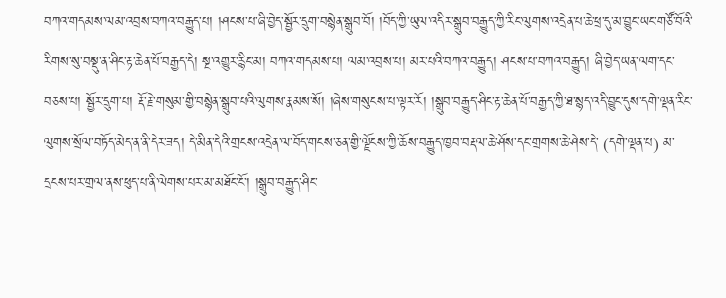བཀའ་གདམས་ལམ་འབྲས་བཀའ་བརྒྱུད་པ། །ཤངས་པ་ཞི་བྱེད་སྦྱོར་དྲུག་བསྙེན་སྒྲུབ་བོ། །བོད་ཀྱི་ཡུལ་འདིར་སྒྲུབ་བརྒྱུད་ཀྱི་རིང་ལུགས་འདྲེན་པ་ཆེ་ཕྲ་དུ་མ་བྱུང་ཡང་གཙོ་བོའི་རིགས་སུ་བསྡུ་ན་ཤིང་རྟ་ཆེན་པོ་བརྒྱད་དེ། སྔ་འགྱུར་རྙིང་མ། བཀའ་གདམས་པ། ལམ་འབྲས་པ། མར་པའི་བཀའ་བརྒྱུད། ཤངས་པ་བཀའ་བརྒྱུད། ཞི་བྱེད་ཡན་ལག་དང་བཅས་པ། སྦྱོར་དྲུག་པ། རྡོ་རྗེ་གསུམ་གྱི་བསྙེན་སྒྲུབ་པའི་ལུགས་རྣམས་སོ། །ཞེས་གསུངས་པ་ལྟར་རོ། །སྒྲུབ་བརྒྱུད་ཤིང་རྟ་ཆེན་པོ་བརྒྱད་ཀྱི་ཐ་སྙད་འདི་བྱུང་དུས་དགེ་ལྡན་རིང་ལུགས་སྲོལ་བཏོད་མེད་ན་ནི་དེར་ཟད། དེ་མིན་དེའི་གྲངས་འདྲེན་ལ་བོད་གངས་ཅན་གྱི་ལྗོངས་ཀྱི་ཆོས་བརྒྱུད་ཁྱབ་བརྡལ་ཆེ་ཤོས་དང་གྲགས་ཆེ་ཤེས་དེ་ (དགེ་ལྡན་པ) མ་དྲངས་པར་གྲལ་ནས་ཕུད་པ་ནི་ལེགས་པར་མ་མཐོང་ངོ་། །སྒྲུབ་བརྒྱུད་ཤིང་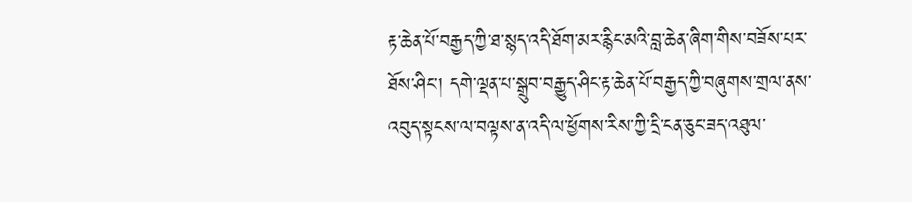རྟ་ཆེན་པོ་བརྒྱད་ཀྱི་ཐ་སྙད་འདི་ཐོག་མར་རྙིང་མའི་བླ་ཆེན་ཞིག་གིས་བཟོས་པར་ཐོས་ཤིང་། དགེ་ལྡན་པ་སྒྲུབ་བརྒྱུད་ཤིང་རྟ་ཆེན་པོ་བརྒྱད་ཀྱི་བཞུགས་གྲལ་ནས་འབུད་སྟངས་ལ་བལྟས་ན་འདི་ལ་ཕྱོགས་རིས་ཀྱི་དྲི་ངན་ཅུང་ཟད་འཐུལ་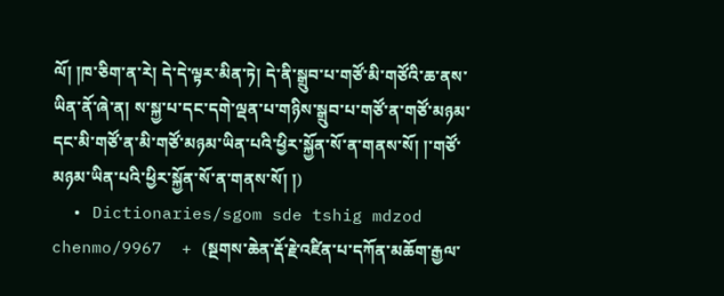ལོ། །ཁ་ཅིག་ན་རེ། དེ་དེ་ལྟར་མིན་ཏེ། དེ་ནི་སྒྲུབ་པ་གཙོ་མི་གཙོའི་ཆ་ནས་ཡིན་ནོ་ཞེ་ན། ས་སྐྱ་པ་དང་དགེ་ལྡན་པ་གཉིས་སྒྲུབ་པ་གཙོ་ན་གཙོ་མཉམ་དང་མི་གཙོ་ན་མི་གཙོ་མཉམ་ཡིན་པའི་ཕྱིར་སྐྱོན་སོ་ན་གནས་སོ། །་གཙོ་མཉམ་ཡིན་པའི་ཕྱིར་སྐྱོན་སོ་ན་གནས་སོ། །)
  • Dictionaries/sgom sde tshig mdzod chenmo/9967  + (སྔགས་ཆེན་རྡོ་རྗེ་འཛིན་པ་དཀོན་མཆོག་རྒྱལ་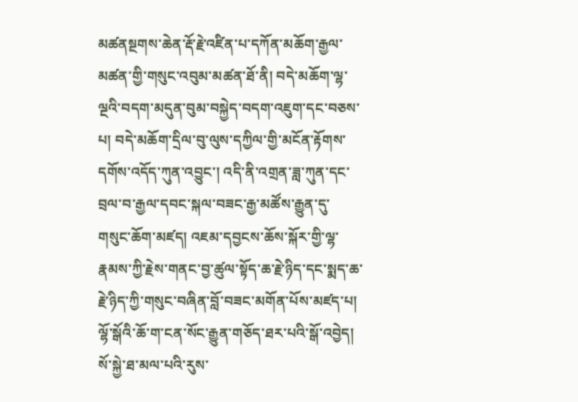མཚནསྔགས་ཆེན་རྡོ་རྗེ་འཛིན་པ་དཀོན་མཆོག་རྒྱལ་མཚན་གྱི་གསུང་འབུམ་མཚན་ཐོ་ནི། བདེ་མཆོག་ལྷ་ལྔའི་བདག་མདུན་བུམ་བསྐྱེད་བདག་འཇུག་དང་བཅས་པ། བདེ་མཆོག་དྲིལ་བུ་ལུས་དཀྱིལ་གྱི་མངོན་རྟོགས་དགོས་འདོད་ཀུན་འབྱུང་། འདི་ནི་འགྲན་ཟླ་ཀུན་དང་བྲལ་བ་རྒྱལ་དབང་སྐལ་བཟང་རྒྱ་མཚོས་རྒྱུན་དུ་གསུང་ཆོག་མཛད། འཇམ་དབྱངས་ཆོས་སྐོར་གྱི་ལྷ་རྣམས་ཀྱི་རྗེས་གནང་བྱ་ཚུལ་སྟོད་ཆ་རྗེ་ཉིད་དང་སྨད་ཆ་རྗེ་ཉིད་ཀྱི་གསུང་བཞིན་བློ་བཟང་མགོན་པོས་མཛད་པ། ལྷོ་སྒོའི་ཆོ་ག་ངན་སོང་རྒྱུན་གཅོད་ཐར་པའི་སྒོ་འབྱེད། སོ་སྐྱེ་ཐ་མལ་པའི་རུས་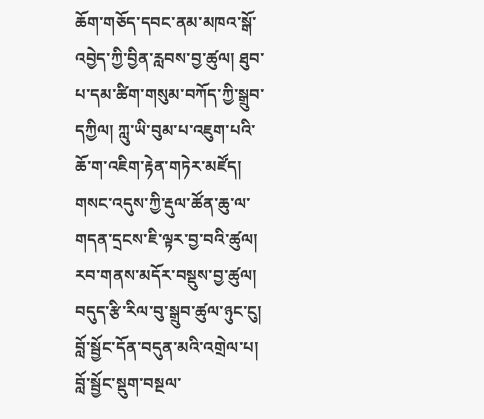ཆོག་གཅོད་དབང་ནམ་མཁའ་སྒོ་འབྱེད་ཀྱི་བྱིན་རླབས་བྱ་ཚུལ། ཐུབ་པ་དམ་ཚིག་གསུམ་བཀོད་ཀྱི་སྒྲུབ་དཀྱིལ། ཀླུ་ཡི་བུམ་པ་འཇུག་པའི་ཆོ་ག་འཇིག་རྟེན་གཏེར་མཛོད། གསང་འདུས་ཀྱི་རྡུལ་ཚོན་ཆུ་ལ་གདན་དྲངས་ཇི་ལྟར་བྱ་བའི་ཚུལ། རབ་གནས་མདོར་བསྡུས་བྱ་ཚུལ། བདུད་རྩི་རིལ་བུ་སྒྲུབ་ཚུལ་ཉུང་ངུ། བློ་སྦྱོང་དོན་བདུན་མའི་འགྲེལ་པ། བློ་སྦྱོང་སྡུག་བསྔལ་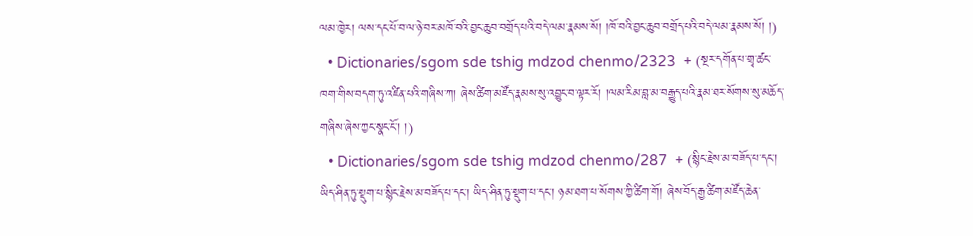ལམ་ཁྱེར། ལས་དང་པོ་བ་ལ་ཉེ་བར་མཁོ་བའི་བྱང་ཆུབ་བགྲོད་པའི་བདེ་ལམ་རྣམས་སོ། །ཁོ་བའི་བྱང་ཆུབ་བགྲོད་པའི་བདེ་ལམ་རྣམས་སོ། །)
  • Dictionaries/sgom sde tshig mdzod chenmo/2323  + (སྔར་དགོན་པ་གྲྭ་ཚང་ཁག་གིས་བདག་ཏུ་འཛིན་པའི་གཞིས་ཀ། ཞེས་ཚིག་མཛོད་རྣམས་སུ་འབྱུང་བ་ལྟར་རོ། །ལམ་རིམ་བླ་མ་བརྒྱུད་པའི་རྣམ་ཐར་སོགས་སུ་མཆོད་གཞིས་ཞེས་ཀྱང་སྣང་ངོ་། །)
  • Dictionaries/sgom sde tshig mdzod chenmo/287  + (སྙིང་རྗེས་མ་བཟོད་པ་དང་། ཡིད་ཤིན་ཏུ་སྡུག་པ་སྙིང་རྗེས་མ་བཟོད་པ་དང་། ཡིད་ཤིན་ཏུ་སྡུག་པ་དང་། ཉམ་ཐག་པ་སོགས་ཀྱི་ཚིག་གོ། ཞེས་བོད་རྒྱ་ཚིག་མཛོད་ཆེན་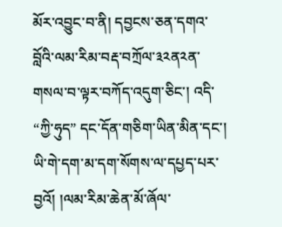མོར་འབྱུང་བ་ནི། དབྱངས་ཅན་དགའ་བློའི་ལམ་རིམ་བརྡ་བཀྲོལ་༣༢ན༢ན་གསལ་བ་ལྟར་བཀོད་འདུག་ཅིང་། འདི་ “ཀྱི་ཧུད” དང་དོན་གཅིག་ཡིན་མིན་དང་། ཡི་གེ་དག་མ་དག་སོགས་ལ་དཔྱད་པར་བྱའོ། །ལམ་རིམ་ཆེན་མོ་ཞོལ་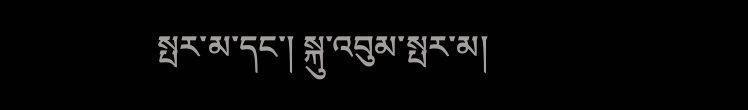སྤར་མ་དང་། སྐུ་འབུམ་སྤར་མ།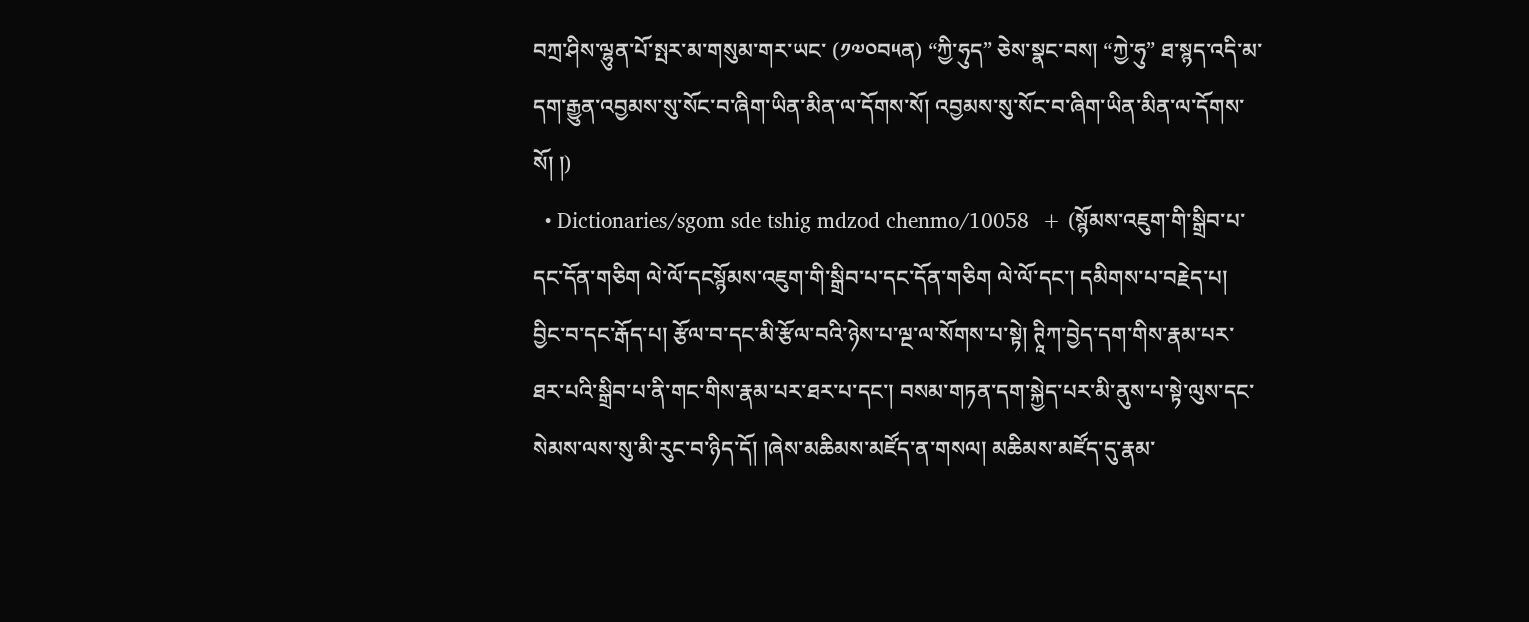བཀྲ་ཤིས་ལྷུན་པོ་སྤར་མ་གསུམ་གར་ཡང་ (༡༧༠བ༥ན) “ཀྱི་ཧུད” ཅེས་སྣང་བས། “ཀྱེ་ཧུ” ཐ་སྙད་འདི་མ་དག་རྒྱུན་འབྱམས་སུ་སོང་བ་ཞིག་ཡིན་མིན་ལ་དོགས་སོ། འབྱམས་སུ་སོང་བ་ཞིག་ཡིན་མིན་ལ་དོགས་སོ། །)
  • Dictionaries/sgom sde tshig mdzod chenmo/10058  + (སྙོམས་འཇུག་གི་སྒྲིབ་པ་དང་དོན་གཅིག ལེ་ལོ་དངསྙོམས་འཇུག་གི་སྒྲིབ་པ་དང་དོན་གཅིག ལེ་ལོ་དང་། དམིགས་པ་བརྗེད་པ། བྱིང་བ་དང་རྒོད་པ། རྩོལ་བ་དང་མི་རྩོལ་བའི་ཉེས་པ་ལྔ་ལ་སོགས་པ་སྟེ། ཊཱིཀ་བྱེད་དག་གིས་རྣམ་པར་ཐར་པའི་སྒྲིབ་པ་ནི་གང་གིས་རྣམ་པར་ཐར་པ་དང་། བསམ་གཏན་དག་སྐྱེད་པར་མི་ནུས་པ་སྟེ་ལུས་དང་སེམས་ལས་སུ་མི་རུང་བ་ཉིད་དོ། །ཞེས་མཆིམས་མཛོད་ན་གསལ། མཆིམས་མཛོད་དུ་རྣམ་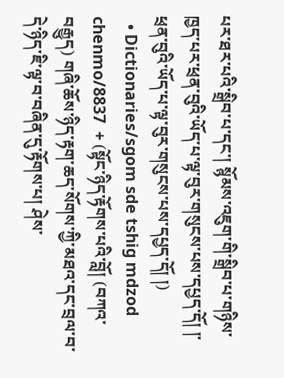པར་ཐར་པའི་སྒྲིབ་པ་དང་། སྙོམས་འཇུག་གི་སྒྲིབ་པ་གཉིས་ཁྱད་པར་ཕྲན་བུའི་ཡོད་པ་ལྟ་བུར་གསུངས་པས་དཔྱད་དོ། །་ཕྲན་བུའི་ཡོད་པ་ལྟ་བུར་གསུངས་པས་དཔྱད་དོ། །)
  • Dictionaries/sgom sde tshig mdzod chenmo/8837  + (སྟོང་ཉིད་རྟོགས་པའི་བློ། (བཀའ་བརྒྱུད) གཞི་ཆོས་ཉིད་རྟག་ཆད་སོགས་ཀྱི་མཐའ་དང་བྲལ་བ་དེ་ཉིད་ཇི་ལྟ་བ་བཞིན་དུ་རྟོགས་པ། ཤེས་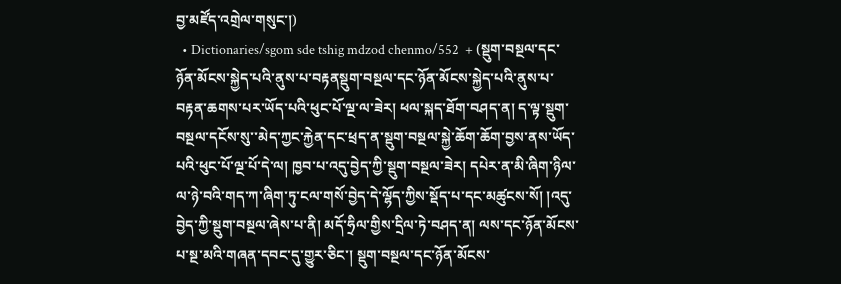བྱ་མཛོད་འགྲེལ་གསུང་།)
  • Dictionaries/sgom sde tshig mdzod chenmo/552  + (སྡུག་བསྔལ་དང་ཉོན་མོངས་སྐྱེད་པའི་ནུས་པ་བརྟནསྡུག་བསྔལ་དང་ཉོན་མོངས་སྐྱེད་པའི་ནུས་པ་བརྟན་ཆགས་པར་ཡོད་པའི་ཕུང་པོ་ལྔ་ལ་ཟེར། ཕལ་སྐད་ཐོག་བཤད་ན། ད་ལྟ་སྡུག་བསྔལ་དངོས་སུ་་མེད་ཀྱང་རྐྱེན་དང་ཕྲད་ན་སྡུག་བསྔལ་སྐྱེ་ཆོག་ཆོག་བྱས་ནས་ཡོད་པའི་ཕུང་པོ་ལྔ་པོ་དེ་ལ། ཁྱབ་པ་འདུ་བྱེད་ཀྱི་སྡུག་བསྔལ་ཟེར། དཔེར་ན་མི་ཞིག་ཉིལ་ལ་ཉེ་བའི་གད་ཀ་ཞིག་ཏུ་ངལ་གསོ་བྱེད་དེ་ལྷོད་ཀྱིས་སྡོད་པ་དང་མཚུངས་སོ། །འདུ་བྱེད་ཀྱི་སྡུག་བསྔལ་ཞེས་པ་ནི། མདོ་ཧྲིལ་གྱིས་དྲིལ་ཏེ་བཤད་ན། ལས་དང་ཉོན་མོངས་པ་སྔ་མའི་གཞན་དབང་དུ་གྱུར་ཅིང་། སྡུག་བསྔལ་དང་ཉོན་མོངས་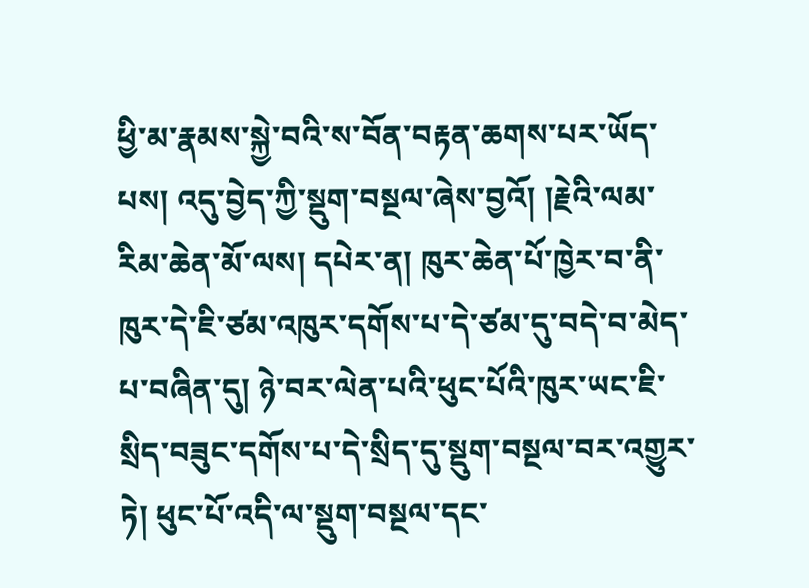ཕྱི་མ་རྣམས་སྐྱེ་བའི་ས་བོན་བརྟན་ཆགས་པར་ཡོད་པས། འདུ་བྱེད་ཀྱི་སྡུག་བསྔལ་ཞེས་བྱའོ། །རྗེའི་ལམ་རིམ་ཆེན་མོ་ལས། དཔེར་ན། ཁུར་ཆེན་པོ་ཁྱེར་བ་ནི་ཁུར་དེ་ཇི་ཙམ་འཁུར་དགོས་པ་དེ་ཙམ་དུ་བདེ་བ་མེད་པ་བཞིན་དུ། ཉེ་བར་ལེན་པའི་ཕུང་པོའི་ཁུར་ཡང་ཇི་སྲིད་བཟུང་དགོས་པ་དེ་སྲིད་དུ་སྡུག་བསྔལ་བར་འགྱུར་ཏེ། ཕུང་པོ་འདི་ལ་སྡུག་བསྔལ་དང་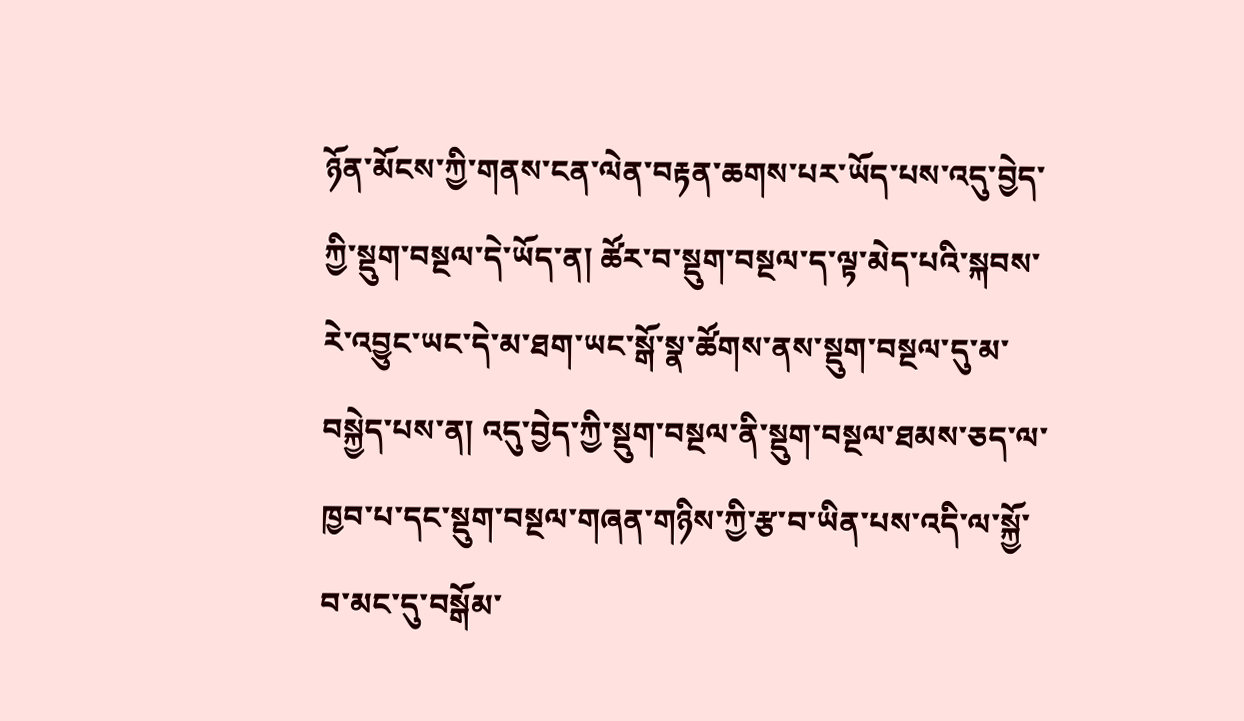ཉོན་མོངས་ཀྱི་གནས་ངན་ལེན་བརྟན་ཆགས་པར་ཡོད་པས་འདུ་བྱེད་ཀྱི་སྡུག་བསྔལ་དེ་ཡོད་ན། ཚོར་བ་སྡུག་བསྔལ་ད་ལྟ་མེད་པའི་སྐབས་རེ་འབྱུང་ཡང་དེ་མ་ཐག་ཡང་སྒོ་སྣ་ཚོགས་ནས་སྡུག་བསྔལ་དུ་མ་བསྐྱེད་པས་ན། འདུ་བྱེད་ཀྱི་སྡུག་བསྔལ་ནི་སྡུག་བསྔལ་ཐམས་ཅད་ལ་ཁྱབ་པ་དང་སྡུག་བསྔལ་གཞན་གཉིས་ཀྱི་རྩ་བ་ཡིན་པས་འདི་ལ་སྐྱོ་བ་མང་དུ་བསྒོམ་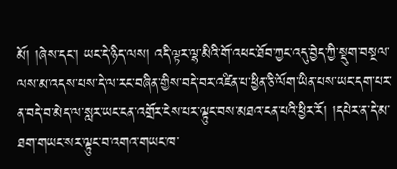མོ། །ཞེས་དང་། ཡང་དེ་ཉིད་ལས། འདི་ལྟར་ལྷ་མིའི་གོ་འཕང་ཐོབ་ཀྱང་འདུ་བྱེད་ཀྱི་སྡུག་བསྔལ་ལས་མ་འདས་པས་དེ་ལ་རང་བཞིན་གྱིས་བདེ་བར་འཛིན་པ་ཕྱིན་ཅི་ལོག་ཡིན་པས་ཡང་དག་པར་ན་བདེ་བ་མེད་ལ་སླར་ཡང་ངན་འགྲོར་ངེས་པར་ལྟུང་བས་མཐའ་ངན་པའི་ཕྱིར་རོ། །དཔེར་ན་དེ་མ་ཐག་གཡང་སར་ལྟུང་བ་འགའ་གཡང་ཁ་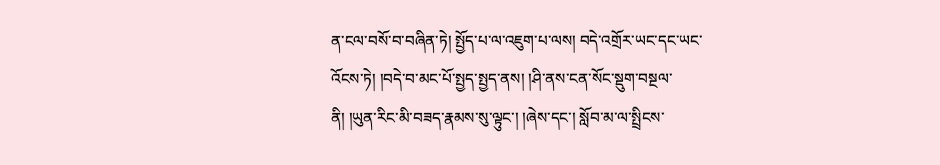ན་ངལ་བསོ་བ་བཞིན་ཏེ། སྤྱོད་པ་ལ་འཇུག་པ་ལས། བདེ་འགྲོར་ཡང་དང་ཡང་འོངས་ཏེ། །བདེ་བ་མང་པོ་སྤྱད་སྤྱད་ནས། །ཤི་ནས་ངན་སོང་སྡུག་བསྔལ་ནི། །ཡུན་རིང་མི་བཟད་རྣམས་སུ་ལྟུང་། །ཞེས་དང་། སློབ་མ་ལ་སྤྲིངས་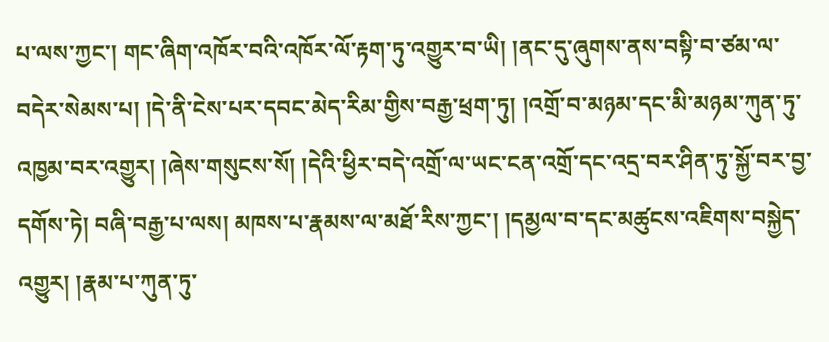པ་ལས་ཀྱང་། གང་ཞིག་འཁོར་བའི་འཁོར་ལོ་རྟག་ཏུ་འགྱུར་བ་ཡི། །ནང་དུ་ཞུགས་ནས་བསྟི་བ་ཙམ་ལ་བདེར་སེམས་པ། །དེ་ནི་ངེས་པར་དབང་མེད་རིམ་གྱིས་བརྒྱ་ཕྲག་ཏུ། །འགྲོ་བ་མཉམ་དང་མི་མཉམ་ཀུན་ཏུ་འཁྱམ་བར་འགྱུར། །ཞེས་གསུངས་སོ། །དེའི་ཕྱིར་བདེ་འགྲོ་ལ་ཡང་ངན་འགྲོ་དང་འདྲ་བར་ཤིན་ཏུ་སྐྱོ་བར་བྱ་དགོས་ཏེ། བཞི་བརྒྱ་པ་ལས། མཁས་པ་རྣམས་ལ་མཐོ་རིས་ཀྱང་། །དམྱལ་བ་དང་མཚུངས་འཇིགས་བསྐྱེད་འགྱུར། །རྣམ་པ་ཀུན་ཏུ་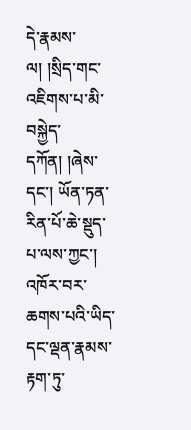དེ་རྣམས་ལ། །སྲིད་གང་འཇིགས་པ་མི་བསྐྱེད་དཀོན། །ཞེས་དང་། ཡོན་ཏན་རིན་པོ་ཆེ་སྡུད་པ་ལས་ཀྱང་། འཁོར་བར་ཆགས་པའི་ཡིད་དང་ལྡན་རྣམས་རྟག་ཏུ་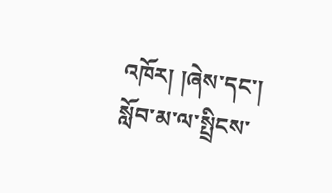འཁོར། །ཞེས་དང་། སློབ་མ་ལ་སྤྲིངས་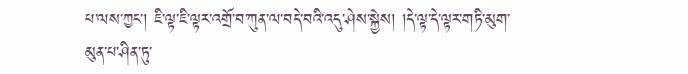པ་ལས་ཀྱང་། ཇི་ལྟ་ཇི་ལྟར་འགྲོ་བ་ཀུན་ལ་བདེ་བའི་འདུ་ཤེས་སྐྱེས། །དེ་ལྟ་དེ་ལྟར་གཏི་མུག་མུན་པ་ཤིན་ཏུ་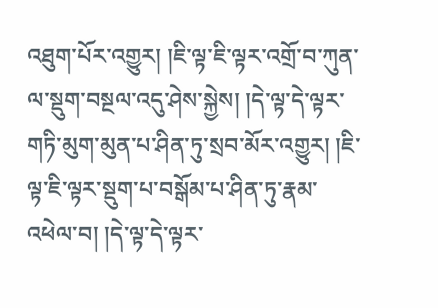འཐུག་པོར་འགྱུར། །ཇི་ལྟ་ཇི་ལྟར་འགྲོ་བ་ཀུན་ལ་སྡུག་བསྔལ་འདུ་ཤེས་སྐྱེས། །དེ་ལྟ་དེ་ལྟར་གཏི་མུག་མུན་པ་ཤིན་ཏུ་སྲབ་མོར་འགྱུར། །ཇི་ལྟ་ཇི་ལྟར་སྡུག་པ་བསྒོམ་པ་ཤིན་ཏུ་རྣམ་འཕེལ་བ། །དེ་ལྟ་དེ་ལྟར་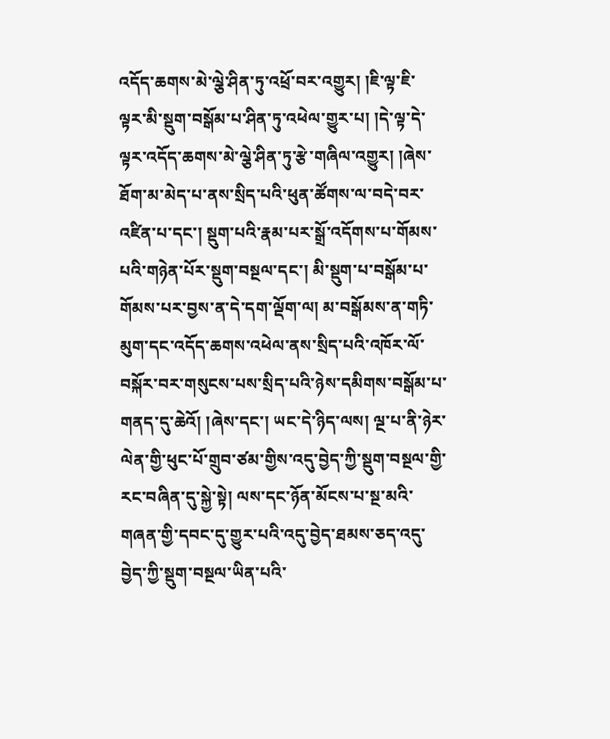འདོད་ཆགས་མེ་ལྕེ་ཤིན་ཏུ་འཕྲོ་བར་འགྱུར། །ཇི་ལྟ་ཇི་ལྟར་མི་སྡུག་བསྒོམ་པ་ཤིན་ཏུ་འཕེལ་གྱུར་པ། །དེ་ལྟ་དེ་ལྟར་འདོད་ཆགས་མེ་ལྕེ་ཤིན་ཏུ་རྩེ་གཞིལ་འགྱུར། །ཞེས་ཐོག་མ་མེད་པ་ནས་སྲིད་པའི་ཕུན་ཚོགས་ལ་བདེ་བར་འཛིན་པ་དང་། སྡུག་པའི་རྣམ་པར་སྒྲོ་འདོགས་པ་གོམས་པའི་གཉེན་པོར་སྡུག་བསྔལ་དང་། མི་སྡུག་པ་བསྒོམ་པ་གོམས་པར་བྱས་ན་དེ་དག་ལྡོག་ལ། མ་བསྒོམས་ན་གཏི་མུག་དང་འདོད་ཆགས་འཕེལ་ནས་སྲིད་པའི་འཁོར་ལོ་བསྐོར་བར་གསུངས་པས་སྲིད་པའི་ཉེས་དམིགས་བསྒོམ་པ་གནད་དུ་ཆེའོ། །ཞེས་དང་། ཡང་དེ་ཉིད་ལས། ལྔ་པ་ནི་ཉེར་ལེན་གྱི་ཕུང་པོ་གྲུབ་ཙམ་གྱིས་འདུ་བྱེད་ཀྱི་སྡུག་བསྔལ་གྱི་རང་བཞིན་དུ་སྐྱེ་སྟེ། ལས་དང་ཉོན་མོངས་པ་སྔ་མའི་གཞན་གྱི་དབང་དུ་གྱུར་པའི་འདུ་བྱེད་ཐམས་ཅད་འདུ་བྱེད་ཀྱི་སྡུག་བསྔལ་ཡིན་པའི་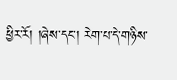ཕྱིར་རོ། །ཞེས་དང་། རེག་པ་དེ་གཉིས་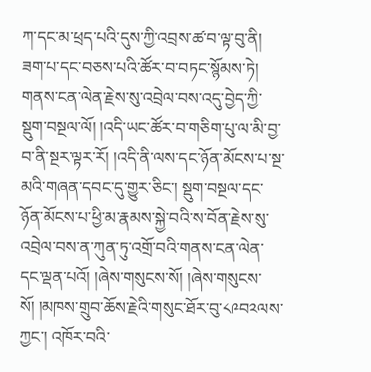ཀ་དང་མ་ཕྲད་པའི་དུས་ཀྱི་འབྲས་ཚ་བ་ལྟ་བུ་ནི། ཟག་པ་དང་བཅས་པའི་ཚོར་བ་བཏང་སྙོམས་ཏེ། གནས་ངན་ལེན་རྗེས་སུ་འབྲེལ་བས་འདུ་བྱེད་ཀྱི་སྡུག་བསྔལ་ལོ། །འདི་ཡང་ཚོར་བ་གཅིག་པུ་ལ་མི་བྱ་བ་ནི་སྔར་ལྟར་རོ། །འདི་ནི་ལས་དང་ཉོན་མོངས་པ་སྔ་མའི་གཞན་དབང་དུ་གྱུར་ཅིང་། སྡུག་བསྔལ་དང་ཉོན་མོངས་པ་ཕྱི་མ་རྣམས་སྐྱེ་བའི་ས་བོན་རྗེས་སུ་འབྲེལ་བས་ན་ཀུན་ཏུ་འགྲོ་བའི་གནས་ངན་ལེན་དང་ལྡན་པའོ། །ཞེས་གསུངས་སོ། །ཞེས་གསུངས་སོ། །མཁས་གྲུབ་ཆོས་རྗེའི་གསུང་ཐོར་བུ་༨༩བ༢ལས་ཀྱང་། འཁོར་བའི་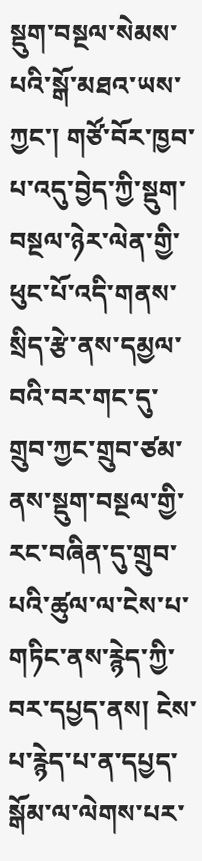སྡུག་བསྔལ་སེམས་པའི་སྒོ་མཐའ་ཡས་ཀྱང་། གཙོ་བོར་ཁྱབ་པ་འདུ་བྱེད་ཀྱི་སྡུག་བསྔལ་ཉེར་ལེན་གྱི་ཕུང་པོ་འདི་གནས་སྲིད་རྩེ་ནས་དམྱལ་བའི་བར་གང་དུ་གྲུབ་ཀྱང་གྲུབ་ཙམ་ནས་སྡུག་བསྔལ་གྱི་རང་བཞིན་དུ་གྲུབ་པའི་ཚུལ་ལ་ངེས་པ་གཏིང་ནས་རྙེད་ཀྱི་བར་དཔྱད་ནས། ངེས་པ་རྙེད་པ་ན་དཔྱད་སྒོམ་ལ་ལེགས་པར་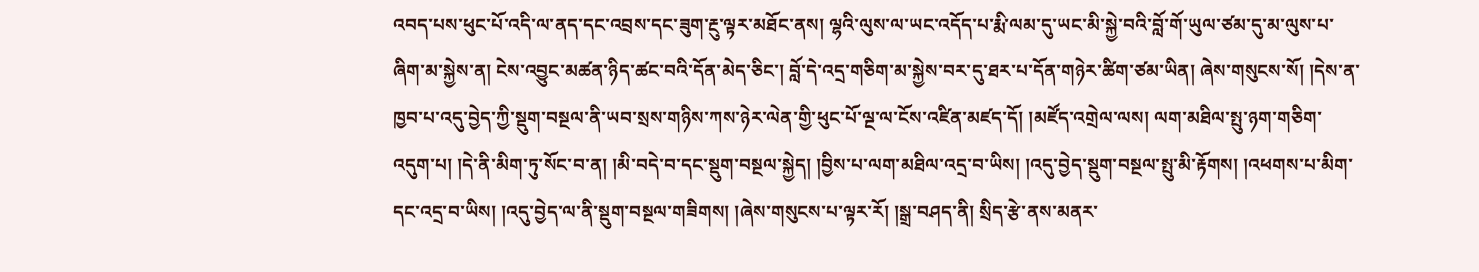འབད་པས་ཕུང་པོ་འདི་ལ་ནད་དང་འབྲས་དང་ཟུག་རྔུ་ལྟར་མཐོང་ནས། ལྷའི་ལུས་ལ་ཡང་འདོད་པ་རྨི་ལམ་དུ་ཡང་མི་སྐྱེ་བའི་བློ་གོ་ཡུལ་ཙམ་དུ་མ་ལུས་པ་ཞིག་མ་སྐྱེས་ན། ངེས་འབྱུང་མཚན་ཉིད་ཚང་བའི་དོན་མེད་ཅིང་། བློ་དེ་འདྲ་གཅིག་མ་སྐྱེས་བར་དུ་ཐར་པ་དོན་གཉེར་ཚིག་ཙམ་ཡིན། ཞེས་གསུངས་སོ། །དེས་ན་ཁྱབ་པ་འདུ་བྱེད་ཀྱི་སྡུག་བསྔལ་ནི་ཡབ་སྲས་གཉིས་ཀས་ཉེར་ལེན་གྱི་ཕུང་པོ་ལྔ་ལ་ངོས་འཛིན་མཛད་དོ། །མཛོད་འགྲེལ་ལས། ལག་མཐིལ་སྤུ་ཉག་གཅིག་འདུག་པ། །དེ་ནི་མིག་ཏུ་སོང་བ་ན། །མི་བདེ་བ་དང་སྡུག་བསྔལ་སྐྱེད། །བྱིས་པ་ལག་མཐིལ་འདྲ་བ་ཡིས། །འདུ་བྱེད་སྡུག་བསྔལ་སྤུ་མི་རྟོགས། །འཕགས་པ་མིག་དང་འདྲ་བ་ཡིས། །འདུ་བྱེད་ལ་ནི་སྡུག་བསྔལ་གཟིགས། །ཞེས་གསུངས་པ་ལྟར་རོ། །སྒྲ་བཤད་ནི། སྲིད་རྩེ་ནས་མནར་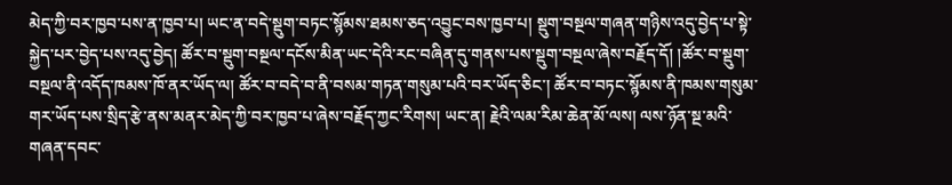མེད་ཀྱི་བར་ཁྱབ་པས་ན་ཁྱབ་པ། ཡང་ན་བདེ་སྡུག་བཏང་སྙོམས་ཐམས་ཅད་འབྱུང་བས་ཁྱབ་པ། སྡུག་བསྔལ་གཞན་གཉིས་འདུ་བྱེད་པ་སྟེ་སྐྱེད་པར་བྱེད་པས་འདུ་བྱེད། ཚོར་བ་སྡུག་བསྔལ་དངོས་མིན་ཡང་དེའི་རང་བཞིན་དུ་གནས་པས་སྡུག་བསྔལ་ཞེས་བརྗོད་དོ། །ཚོར་བ་སྡུག་བསྔལ་ནི་འདོད་ཁམས་ཁོ་ནར་ཡོད་ལ། ཚོར་བ་བདེ་བ་ནི་བསམ་གཏན་གསུམ་པའི་བར་ཡོད་ཅིང་། ཚོར་བ་བཏང་སྙོམས་ནི་ཁམས་གསུམ་གར་ཡོད་པས་སྲིད་རྩེ་ནས་མནར་མེད་ཀྱི་བར་ཁྱབ་པ་ཞེས་བརྗོད་ཀྱང་རིགས། ཡང་ན། རྗེའི་ལམ་རིམ་ཆེན་མོ་ལས། ལས་ཉོན་སྔ་མའི་གཞན་དབང་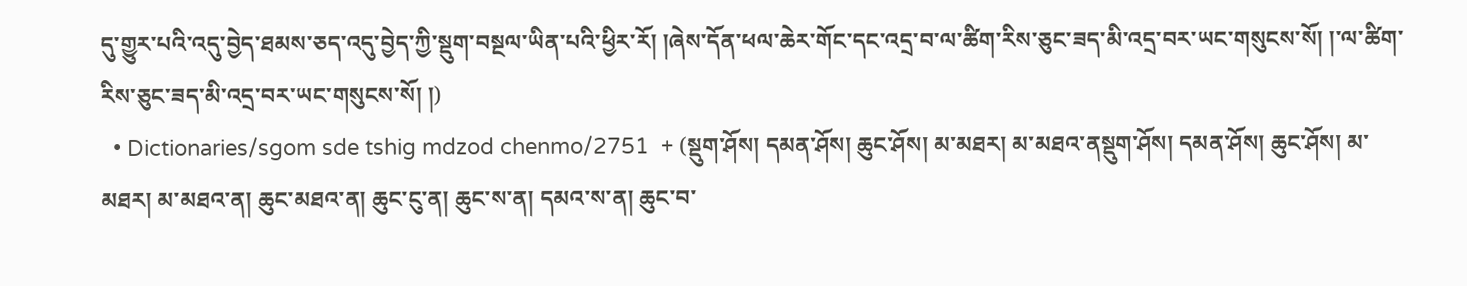དུ་གྱུར་པའི་འདུ་བྱེད་ཐམས་ཅད་འདུ་བྱེད་ཀྱི་སྡུག་བསྔལ་ཡིན་པའི་ཕྱིར་རོ། །ཞེས་དོན་ཕལ་ཆེར་གོང་དང་འདྲ་བ་ལ་ཚིག་རིས་ཅུང་ཟད་མི་འདྲ་བར་ཡང་གསུངས་སོ། །་ལ་ཚིག་རིས་ཅུང་ཟད་མི་འདྲ་བར་ཡང་གསུངས་སོ། །)
  • Dictionaries/sgom sde tshig mdzod chenmo/2751  + (སྡུག་ཤོས། དམན་ཤོས། ཆུང་ཤོས། མ་མཐར། མ་མཐའ་ནསྡུག་ཤོས། དམན་ཤོས། ཆུང་ཤོས། མ་མཐར། མ་མཐའ་ན། ཆུང་མཐའ་ན། ཆུང་ངུ་ན། ཆུང་ས་ན། དམའ་ས་ན། ཆུང་བ་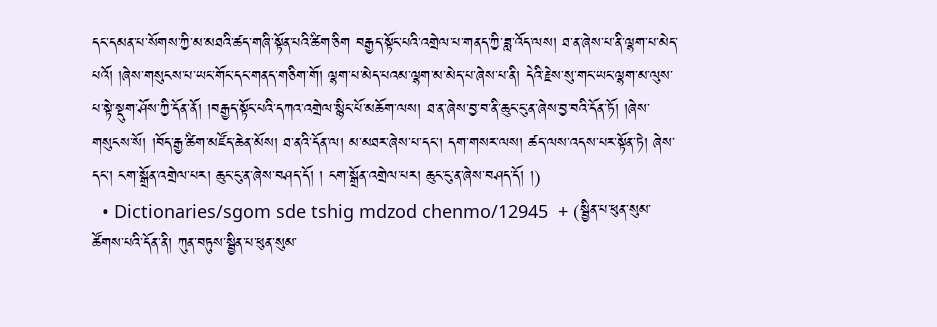དང་དམན་པ་སོགས་ཀྱི་མ་མཐའི་ཚད་གཞི་སྟོན་པའི་ཚིག་ཅིག བརྒྱད་སྟོང་པའི་འགྲེལ་པ་གནད་ཀྱི་ཟླ་འོད་ལས། ཐ་ན་ཞེས་པ་ནི་ལྷག་པ་མེད་པའོ། །ཞེས་གསུངས་པ་ཡང་གོང་དང་གནད་གཅིག་གོ། ལྷག་པ་མེད་པའམ་ལྷག་མ་མེད་པ་ཞེས་པ་ནི། དེའི་རྗེས་སུ་གང་ཡང་ལྷག་མ་ལུས་པ་སྟེ་སྡུག་ཤོས་ཀྱི་དོན་ནོ། །བརྒྱད་སྟོང་པའི་དཀའ་འགྲེལ་སྙིང་པོ་མཆོག་ལས། ཐ་ན་ཞེས་བྱ་བ་ནི་ཆུང་ངུ་ན་ཞེས་བྱ་བའི་དོན་ཏོ། །ཞེས་གསུངས་སོ། །བོད་རྒྱ་ཚིག་མཛོད་ཆེན་མོས། ཐ་ནའི་དོན་ལ། མ་མཐར་ཞེས་པ་དང་། དག་གསར་ལས། ཚད་ལས་འདས་པར་སྟོན་ཏེ། ཞེས་དང་། ངག་སྒྲོན་འགྲེལ་པར། ཆུང་ངུ་ན་ཞེས་བཤད་དོ། ། ངག་སྒྲོན་འགྲེལ་པར། ཆུང་ངུ་ན་ཞེས་བཤད་དོ། །)
  • Dictionaries/sgom sde tshig mdzod chenmo/12945  + (སྦྱིན་པ་ཕུན་སུམ་ཚོགས་པའི་དོན་ནི། ཀུན་བཏུས་སྦྱིན་པ་ཕུན་སུམ་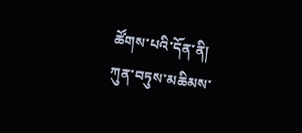ཚོགས་པའི་དོན་ནི། ཀུན་བཏུས་མཆིམས་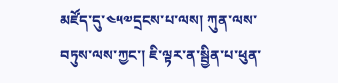མཛོད་དུ་༤༥༧དྲངས་པ་ལས། ཀུན་ལས་བཏུས་ལས་ཀྱང་། ཇི་ལྟར་ན་སྦྱིན་པ་ཕུན་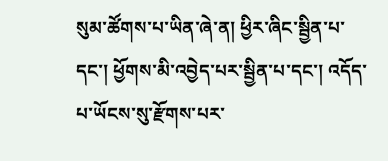སུམ་ཚོགས་པ་ཡིན་ཞེ་ན། ཕྱིར་ཞིང་སྦྱིན་པ་དང་། ཕྱོགས་མི་འབྱེད་པར་སྦྱིན་པ་དང་། འདོད་པ་ཡོངས་སུ་རྫོགས་པར་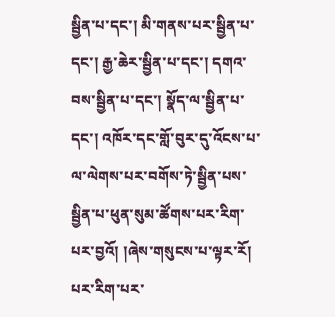སྦྱིན་པ་དང་། མི་གནས་པར་སྦྱིན་པ་དང་། རྒྱ་ཆེར་སྦྱིན་པ་དང་། དགའ་བས་སྦྱིན་པ་དང་། སྣོད་ལ་སྦྱིན་པ་དང་། འཁོར་དང་གློ་བུར་དུ་འོངས་པ་ལ་ལེགས་པར་བགོས་ཏེ་སྦྱིན་པས་སྦྱིན་པ་ཕུན་སུམ་ཚོགས་པར་རིག་པར་བྱའོ། །ཞེས་གསུངས་པ་ལྟར་རོ། པར་རིག་པར་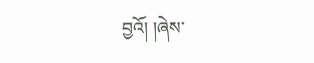བྱའོ། །ཞེས་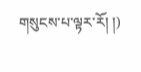གསུངས་པ་ལྟར་རོ། །)